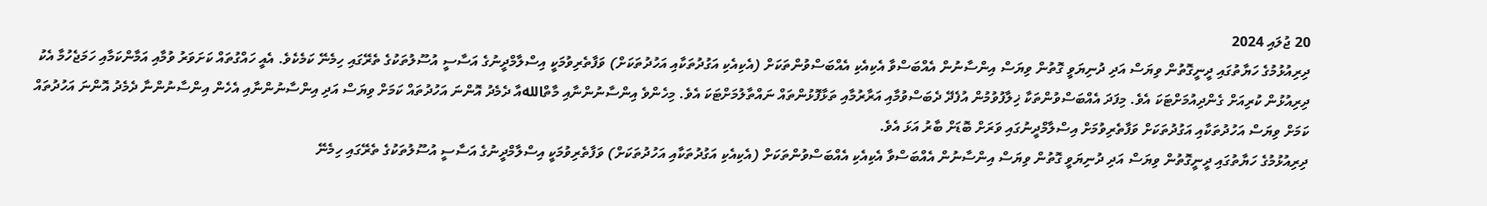20 ޖުލައި 2024
ދިރިއުޅުމުގެ ހަޔާތުގައި ދީނީގޮތުން ވިޔަސް އަދި ދުނިޔަވީ ގޮތުން ވިޔަސް އިންސާނުން އެއްބަސްވާ އެކިއެކި އެއްބަސްވުންތަކަށް (އެކިއެކި އަގުދުތަކާއި އަހުދުތަކަށް) ވަފާތެރިވުމަކީ އިސްލާމްދީނުގެ އަސާސީ އުސޫލުތަކުގެ ތެރޭގައި ހިމެނޭ ކަމެކެވެ. އެއީ ހައްގުތައް ކަށަވަރު ވުމާއި އަމާންކަމާއި ހަމަޖެހުމާ އެކު ދިރިއުޅުން ކުރިއަށް ގެންދިއުމަށްޓަކަ އެވެ. މިފަދަ އެއްބަސްވުންތަކާ ޚިލާފުވުމުން އުފެދޭ ދެބަސްވުމާއި އަރާރުމާއި ތަޅާފޮޅުންތައް ނައްތާލުމަށްޓަކަ އެވެ. މިހެންވެ އިންސާނުންނާއި މާތްاللهއާ ދެމެދު އޮންނަ އަހުދުތައް ކަމަށް ވިޔަސް އަދި އިންސާނުންނާއި އެހެން އިންސާނުންނާ ދެމެދު އޮންނަ އަހުދުތައް ކަމަށް ވިޔަސް އަހުދުތަކާއި އަގުދުތަކަށް ވަފާތެރިވުމަށް އިސްލާމްދީނުގައި ވަރަށް ބޮޑަށް ބާރު އަޅަ އެވެ.
ދިރިއުޅުމުގެ ހަޔާތުގައި ދީނީގޮތުން ވިޔަސް އަދި ދުނިޔަވީ ގޮތުން ވިޔަސް އިންސާނުން އެއްބަސްވާ އެކިއެކި އެއްބަސްވުންތަކަށް (އެކިއެކި އަގުދުތަކާއި އަހުދުތަކަށް) ވަފާތެރިވުމަކީ އިސްލާމްދީނުގެ އަސާސީ އުސޫލުތަކުގެ ތެރޭގައި ހިމެނޭ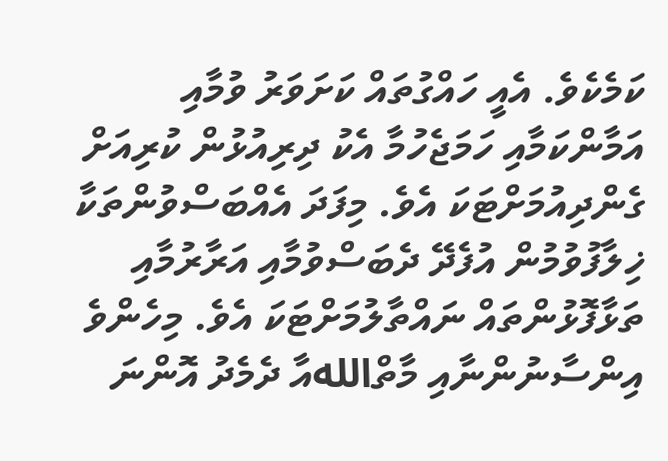ކަމެކެވެ. އެއީ ހައްގުތައް ކަށަވަރު ވުމާއި އަމާންކަމާއި ހަމަޖެހުމާ އެކު ދިރިއުޅުން ކުރިއަށް ގެންދިއުމަށްޓަކަ އެވެ. މިފަދަ އެއްބަސްވުންތަކާ ޚިލާފުވުމުން އުފެދޭ ދެބަސްވުމާއި އަރާރުމާއި ތަޅާފޮޅުންތައް ނައްތާލުމަށްޓަކަ އެވެ. މިހެންވެ އިންސާނުންނާއި މާތްاللهއާ ދެމެދު އޮންނަ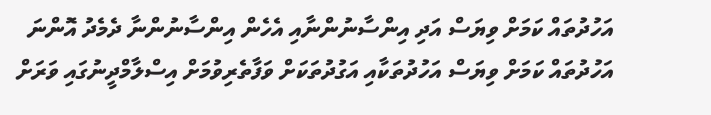އަހުދުތައް ކަމަށް ވިޔަސް އަދި އިންސާނުންނާއި އެހެން އިންސާނުންނާ ދެމެދު އޮންނަ އަހުދުތައް ކަމަށް ވިޔަސް އަހުދުތަކާއި އަގުދުތަކަށް ވަފާތެރިވުމަށް އިސްލާމްދީނުގައި ވަރަށް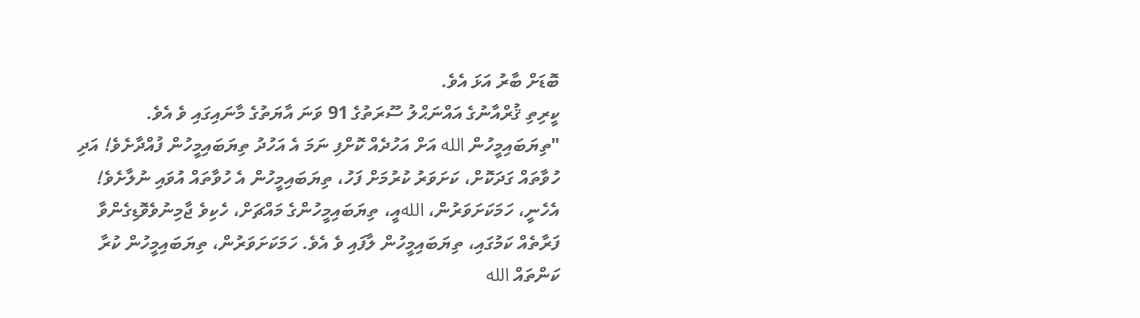ބޮޑަށް ބާރު އަޅަ އެވެ.
ކީރިތި ޤުރްއާނުގެ އައްނަޙްލު ސޫރަތުގެ 91 ވަނަ އާޔަތުގެ މާނައިގައި ވެ އެވެ. "ތިޔަބައިމީހުން الله އަށް އަހުދެއް ކޮށްފި ނަމަ އެ އަހުދު ތިޔަބައިމީހުން ފުއްދާށެވެ! އަދި ހުވާތައް ގަދަކޮށް، ކަށަވަރު ކުރުމަށް ފަހު، ތިޔަބައިމީހުން އެ ހުވާތައް އުވައި ނުލާށެވެ! އެހެނީ، ހަމަކަށަވަރުން، اللهއީ، ތިޔަބައިމީހުންގެ މައްޗަށް، ހެކިވެ ޖާމިނުވެވޮޑިގެންވާ ފަރާތެއް ކަމުގައި، ތިޔަބައިމީހުން ލާފައި ވެ އެވެ. ހަމަކަށަވަރުން، ތިޔަބައިމީހުން ކުރާ ކަންތައް الله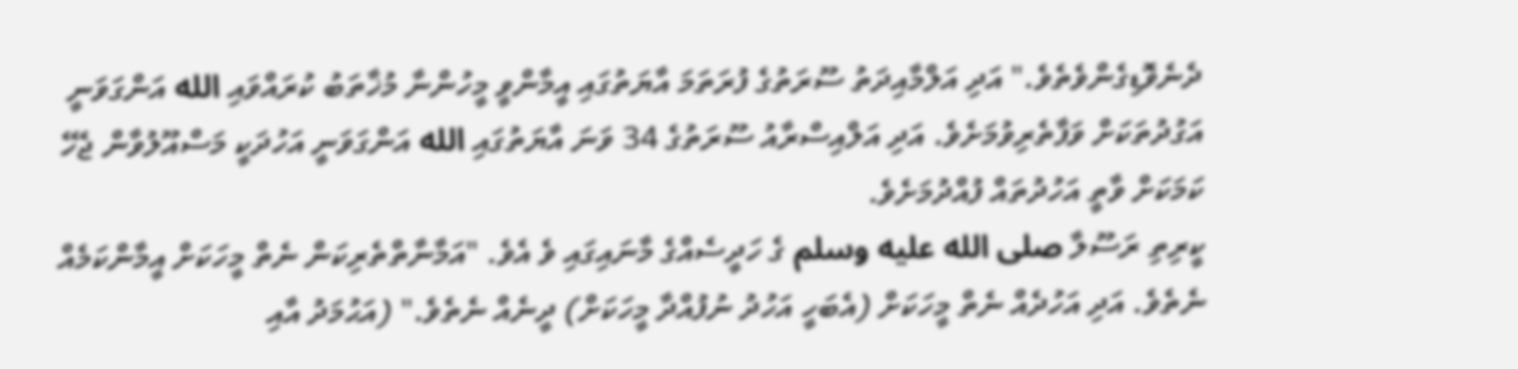ދެނެވޮޑިގެންވެތެވެ." އަދި އަލްމާއިދަތު ސޫރަތުގެ ފުރަތަމަ އާޔަތުގައި އީމާންވީ މީހުންނާ މުޚާތަބު ކުރައްވައި الله އަންގަވަނީ އަގުދުތަކަށް ވަފާތެރިވުމަށެވެ. އަދި އަލްއިސްރާއު ސޫރަތުގެ 34 ވަނަ އާޔަތުގައި الله އަންގަވަނީ އަހުދަކީ މަސްއޫލުވާން ޖެހޭ ކަމަކަށް ވާތީ އަހުދުތައް ފުއްދުމަށެވެ.
ކީރިތި ރަސޫލާ صلى الله عليه وسلم ގެ ހަދީސެއްގެ މާނައިގައި ވެ އެވެ. "އަމާނާތްތެރިކަން ނެތް މީހަކަށް އީމާންކަމެއް ނެތެވެ. އަދި އަހުދެއް ނެތް މީހަކަށް (އެބަހީ އަހުދު ނުފުއްދާ މީހަކަށް) ދީނެއް ނެތެވެ." (އަޙުމަދު އާއި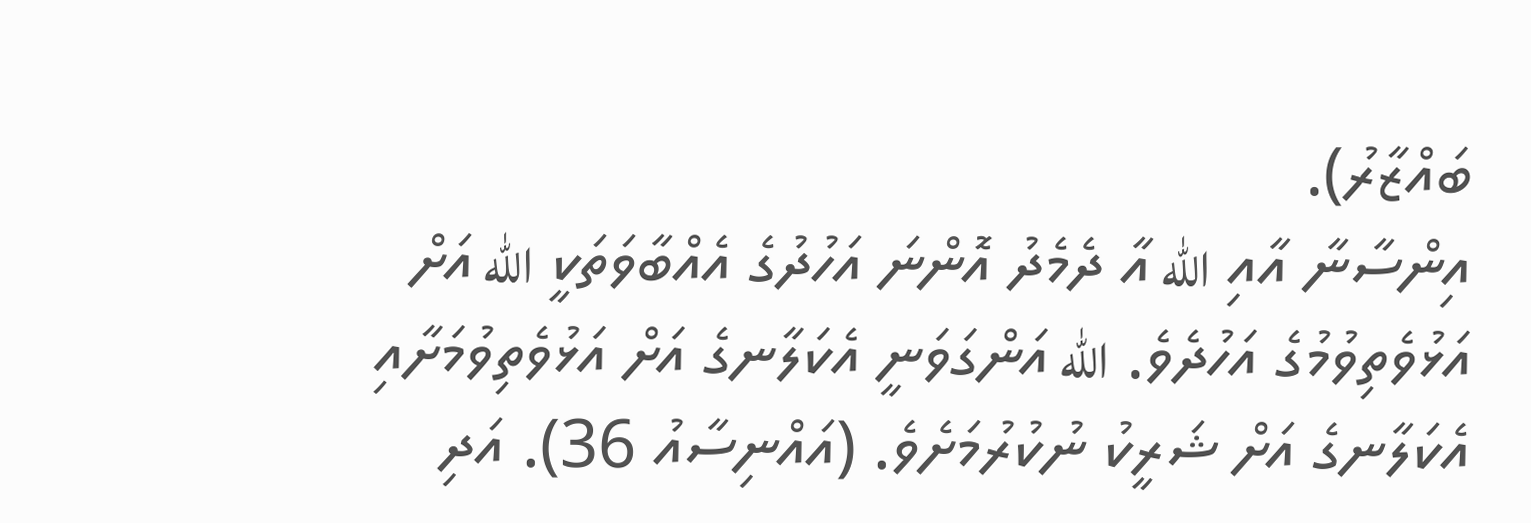ބައްޒާރު).
އިންސާނާ އާއި الله އާ ދެމެދު އޮންނަ އަހުދުގެ އެއްބާވަތަކީ الله އަށް އަޅުވެތިވުމުގެ އަހުދެވެ. الله އަންގަވަނީ އެކަލާނގެ އަށް އަޅުވެތިވުމަށާއި އެކަލާނގެ އަށް ޝަރީކު ނުކުރުމަށެވެ. (އައްނިސާއު 36). އަދި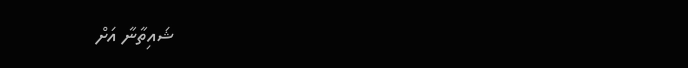ޝައިތާނާ އަށް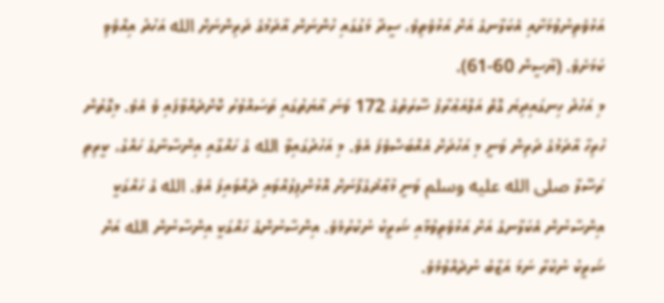އަޅުވެތިނުވުމަށާއި އެކަލާނގެ އަށް އަޅުވެތިވެ، ސީދާ މަގުގައި ހުންނަން އާދަމުގެ ދަރިންނަށް الله އަހުދު އިއްވެވި ކަމަށެވެ. (ޔާސީން 60-61).
މި އަހުދު ހިނގައިދިޔަ ގޮތް އަލްއަޢުރާފު ސޫރަތުގެ 172 ވަނަ އާޔަތުގައި ތަސައްވުރު ކޮށްދެއްވާފައި ވެ އެވެ. މިގޮތުން ހުރިހާ އާދަމުގެ ދަރިން ވަނީ މި އަހުދަށް އެއްބަސްވެފަ އެވެ. މި އަހުދުގައިވާ الله ގެ ހައްގާއި އިންސާނާގެ ހައްގު، ކީރިތި ރަސޫލާ صلى الله عليه وسلم ވަނީ މުޢާޛުގެފާނަށް އޮޅުންފިލުއްވައި ދެއްވައިފަ އެވެ. الله ގެ ހައްގަކީ އިންސާނުން އެކަލާނގެ އަށް އަޅުވެތިވުމާއި ޝަރީކު ނުކުރުމެވެ. އިންސާނުންގެ ހައްގަކީ އިންސާނުން الله އަށް ޝަރީކު ނުކުރާ ނަމަ އަޒާބު ނުދެއްވުމެވެ.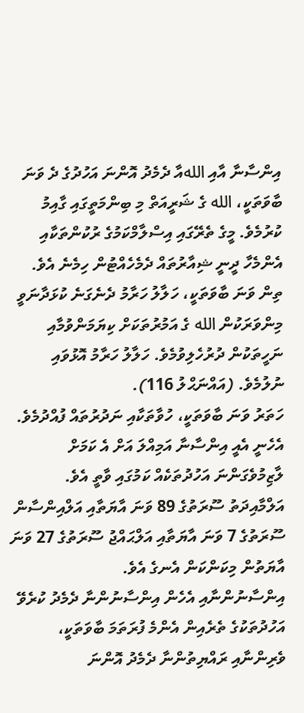އިންސާނާ އާއި اللهއާ ދެމެދު އޮންނަ އަހުދުގެ ދެ ވަނަ ބާވަތަކީ، الله ގެ ޝަރީއަތް މި ބިންމަތީގައި ގާއިމު ކުރުމެވެ. މީގެ ތެރޭގައި އިސްލާމްކަމުގެ ރުކުންތަކާއި އެންމެހާ ދީނީ ޝިއާރުތައް ދެމެހެއްޓުން ހިމެނެ އެވެ.
ތިން ވަނަ ބާވަތަކީ، ހަލާލު ހަރާމު ދެނެގަނެ ކުޅަދާނަވީ މިންވަރަކުން الله ގެ އަމުރުތަކަށް ކިޔަމަންވުމާއި ނަހީތަކުން ދުރުހެލިވުމެވެ. ހަލާލު ހަރާމު އޮޅުވައި ނުލުމެވެ. (އައްނަޙްލު 116).
ހަތަރު ވަނަ ބާވަތަކީ، ހުވާތަކާއި ނަދުރުތައް ފުއްދުމެވެ. އެހެނީ އެއީ އިންސާނާ އަމިއްލަ އަށް އެ ކަމަށް ލާޒިމުވެގަންނަ އަހުދުތަކެއް ކަމުގައި ވާތީ އެވެ. އަލްމާއިދަތު ސޫރަތުގެ 89 ވަނަ އާޔަތާއި އަލްއިންސާން ސޫރަތުގެ 7 ވަނަ އާޔަތާއި އަލްޙައްޖު ސޫރަތުގެ 27 ވަނަ އާޔަތުން މިކަންކަން އެނގެ އެވެ.
އިންސާނުންނާއި އެހެން އިންސާނުންނާ ދެމެދު ކުރެވޭ އަހުދުތަކުގެ ތެރެއިން އެންމެ ފުރަތަމަ ބާވަތަކީ، ވެރިންނާއި ރައްޔިތުންނާ ދެމެދު އޮންނަ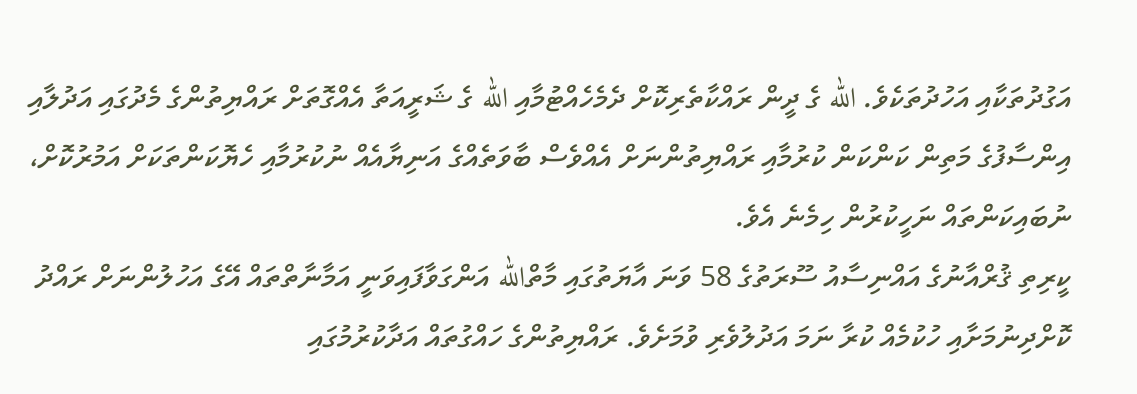އަގުދުތަކާއި އަހުދުތަކެވެ. الله ގެ ދީން ރައްކާތެރިކޮށް ދެމެހެއްޓުމާއި الله ގެ ޝަރީއަތާ އެއްގޮތަށް ރައްޔިތުންގެ މެދުގައި އަދުލާއި އިންސާފުގެ މަތިން ކަންކަން ކުރުމާއި ރައްޔިތުންނަށް އެއްވެސް ބާވަތެއްގެ އަނިޔާއެއް ނުކުރުމާއި ހެޔޮކަންތަކަށް އަމުރުކޮށް، ނުބައިކަންތައް ނަހީކުރުން ހިމެނެ އެވެ.
ކީރިތި ޤުރްއާނުގެ އައްނިސާއު ސޫރަތުގެ 58 ވަނަ އާޔަތުގައި މާތްالله އަންގަވާފައިވަނީ އަމާނާތްތައް އޭގެ އަހުލުންނަށް ރައްދު ކޮށްދިނުމަށާއި ހުކުމެއް ކުރާ ނަމަ އަދުލުވެރި ވުމަށެވެ. ރައްޔިތުންގެ ހައްގުތައް އަދާކުރުމުގައި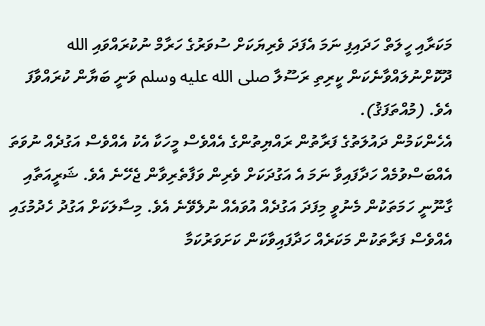މަކަރާއި ހީލަތް ހަދައިފި ނަމަ އެފަދަ ވެރިޔަކަށް ސުވަރުގެ ހަރާމް ނުކުރައްވައި الله ދޫކޮށްނުލައްވާނެކަން ކީރިތި ރަސޫލާ صلى الله عليه وسلم ވަނީ ބަޔާން ކުރައްވާފަ އެވެ. (މުއްތަފަޤު).
އެހެންކަމުން ދައުލަތުގެ ފަރާތުން ރައްޔިތުންގެ އެއްވެސް މީހަކާ އެކު އެއްވެސް އަގުދެއް ނުވަތަ އެއްބަސްވުމެއް ހަދާފައިވާ ނަމަ އެ އަގުދަކަށް ވެރިން ވަފާތެރިވާން ޖެހޭނެ އެވެ. ޝަރީއަތާއި ގާނޫނީ ހަމަތަކުން މެނުވީ މިފަދަ އަގުދެއް އުވައެއް ނުލެވޭނެ އެވެ. މިސާލަކަށް އަގުދު ހެދުމުގައި އެއްވެސް ފަރާތަކުން މަކަރެއް ހަދާފައިވާކަން ކަށަވަރުކަމާ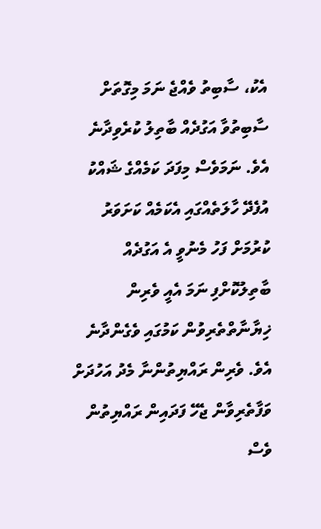އެކު، ސާބިތު ވެއްޖެ ނަމަ މިގޮތަށް ސާބިތުވާ އަގުދެއް ބާތިލު ކުރެވިދާނެ އެވެ. ނަމަވެސް މިފަދަ ކަމެއްގެ ޝައްކު އުފެދޭ ހާލަތެއްގައި އެކަމެއް ކަށަވަރު ކުރުމަށް ފަހު މެނުވީ އެ އަގުދެއް ބާތިލުކޮށްފި ނަމަ އެއީ ވެރިން ޚިޔާނާތްތެރިވުން ކަމުގައި ވެގެންދާނެ އެވެ. ވެރިން ރައްޔިތުންނާ މެދު އަހުދަށް ވަފާތެރިވާން ޖެހޭ ފަދައިން ރައްޔިތުން ވެސް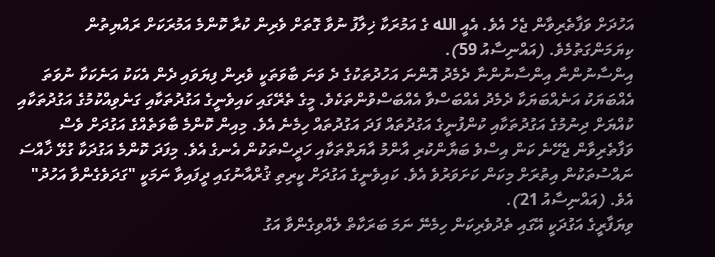އަހުދަށް ވަފާތެރިވާން ޖެހެ އެވެ. އެއީ الله ގެ އަމުރަކާ ޚިލާފު ނުވާ ގޮތަށް ވެރިން ކުރާ ކޮންމެ އަމުރަކަށް ރައްޔިތުން ކިޔަމަންގަތުމެވެ. (އައްނިސާއު 59).
އިންސާނުންނާ އިންސާނުންނާ ދެމެދު އޮންނަ އަހުދުތަކުގެ ދެ ވަނަ ބާވަތަކީ ވެރިން ފިޔަވައި ދެން އެކަކު އަނެކަކާ ނުވަތަ އެއްބަޔަކު އަނެއްބަޔަކާ ދެމެދު އެއްބަސްވާ އެއްބަސްވުންތަކެވެ. މީގެ ތެރޭގައި ކައިވެނީގެ އަގުދުތަކާއި ގަނެވިއްކުމުގެ އަގުދުތަކާއި ކުއްޔަށް ދިނުމުގެ އަގުދުތަކާއި ކުންފުނީގެ އަގުދުތައް ފަދަ އަގުދުތައް ހިމެނެ އެވެ. މިއިން ކޮންމެ ބާވަތެއްގެ އަގުދަށް ވެސް ވަފާތެރިވާން ޖެހޭނެ ކަން އިސްވެ ބަޔާންކުރި އާންމު އާޔަތްތަކާއި ހަދީސްތަކުން އެނގެ އެވެ. މިފަދަ ކޮންމެ އަގުދަކާ ގުޅޭ ޚާއްސަ ނައްސުތަކުން އިތުރަށް މިކަން ކަށަވަރުވެ އެވެ. ކައިވެނީގެ އަގުދަށް ކީރިތި ޤުރްއާނުގައި ދީފައިވާ ނަމަކީ "ގަދަވެގެންވާ އަހުދު" އެވެ. (އައްނިސާއު 21).
ވިޔަފާރީގެ އަގުދަކީ އޭގައި ތެދުވެރިކަން ހިމެނޭ ނަމަ ބަރަކާތް ލެއްވިގެންވާ އަގު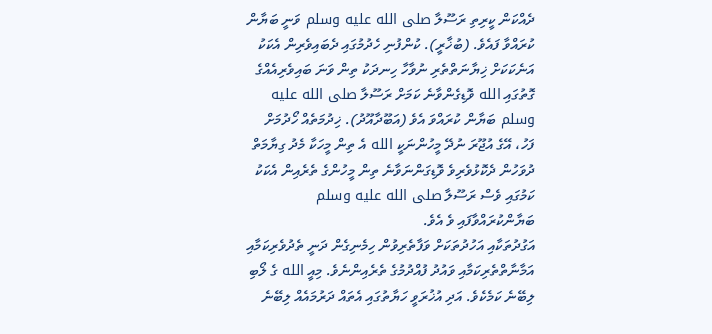ދެއްކަން ކީރިތި ރަސޫލާ صلى الله عليه وسلم ވަނީ ބަޔާން ކުރައްވާ ފައެވެ. (ބުޚާރީ). ކުންފުނި ހެދުމުގައި ދެބައިވެރިން އެކަކު އަނެކަކަށް ޚިޔާނަތްތެރި ނުވާހާ ހިނދަކު ތިން ވަނަ ބައިވެރިއެއްގެ ގޮތުގައި الله ވޮޑިގެންވާނެ ކަމަށް ރަސޫލާ صلى الله عليه وسلم ބަޔާން ކުރައްވަ އެވެ (އަބޫދާއޫދު). ޚިދުމަތެއް ހޯދުމަށް ފަހު، އޭގެ އުޖޫރަ ނުދޭ މީހުންނަކީ الله އެ ތިން މީހަކާ މެދު ގިޔާމަތް ދުވަހުން ދެކޮޅުވެރިވެ ވޮޑިގަންނަވާނެ ތިން މީހުންގެ ތެރެއިން އެކަކު ކަމުގައި ވެސް ރަސޫލާ صلى الله عليه وسلم ބަޔާންކުރައްވާފައި ވެ އެވެ.
އަގުދުތަކާއި އަހުދުތަކަށް ވަފާތެރިވުން ހިމެނިގެން ދަނީ ތެދުވެރިކަމާއި އަމާނާތްތެރިކަމާއި ވައުދު ފުއްދުމުގެ ތެރެއިންނެވެ. މިއީ الله ގެ ލޯބި ލިބޭނެ ކަމެކެވެ. އަދި އުޚުރަވީ ހަޔާތުގައި އެތައް ދަރުމައެއް ލިބޭނެ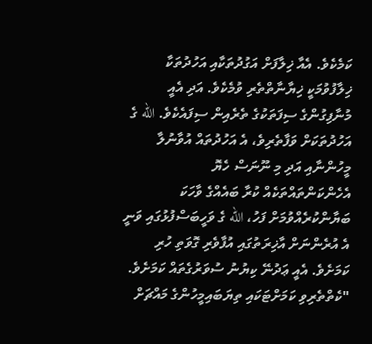ކަމެކެވެ. އެއާ ޚިލާފަށް އަގުދުތަކާއި އަހުދުތަކާ ޚިލާފުވުމަކީ ޚިޔާނާތްތެރި ވުމެކެވެ. އަދި އެއީ މުނާފިގުންގެ ސިފަތަކުގެ ތެރެއިން ސިފައެކެވެ. الله ގެ އަހުދުތަކަށް ވަފާތެރިވެ، އެ އަހުދުތައް އުވާނުލާ މީހުންނާއި އަދި މި ނޫނަސް ހެޔޮ އެހެންކަންތައްތަކެއް ކުރާ ބައެއްގެ ވާހަކަ ބަޔާންކުރެއްވުމަށް ފަހު، الله ގެ ވަހީބަސްފުޅުގައި ވަނީ އެ އުރެންނަށް އާޚިރަތުގައި އުފާވެރި ގޮވަތި ހުރި ކަމަށެވެ. އެއީ ޢަދުނޭ ކިޔުނު ސުވަރުގެތައް ކަމަށެވެ. "ކެތްތެރިވި ކަމަށްޓަކައި ތިޔަބައިމީހުންގެ މައްޗަށް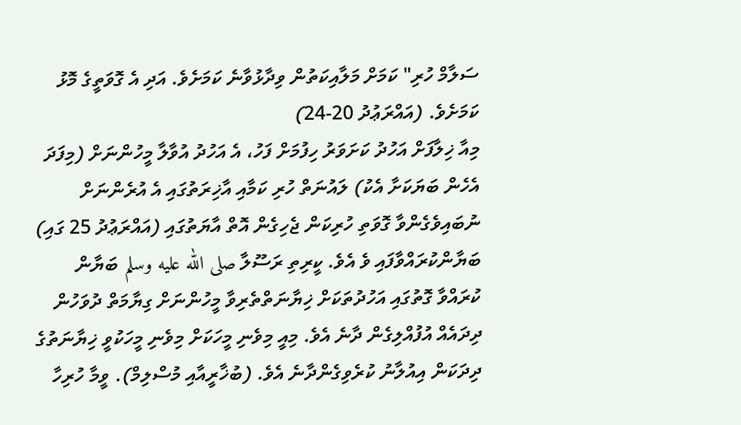ސަލާމް ހުރި" ކަމަށް މަލާއިކަތުން ވިދާޅުވާނެ ކަމަށެވެ. އަދި އެ ގޮވަތީގެ މޮޅު ކަމަށެވެ. (އައްރަޢުދު 20-24)
މިއާ ޚިލާފަށް އަހުދު ކަށަވަރު ހިފުމަށް ފަހު، އެ އަހުދު އުވާލާ މީހުންނަށް (މިފަދަ އެހެން ބަޔަކަށާ އެކު) ލައުނަތް ހުރި ކަމާއި އާޚިރަތުގައި އެ އުރެންނަށް ނުބައިވެގެންވާ ގޮވަތި ހުރިކަން ޖެހިގެން އޮތް އާޔަތުގައި (އައްރަޢުދު 25 ގައި) ބަޔާންކުރައްވާފައި ވެ އެވެ. ކީރިތި ރަސޫލާ صلى الله عليه وسلم ބަޔާން ކުރައްވާ ގޮތުގައި އަހުދުތަކަށް ޚިޔާނަތްތެރިވާ މީހުންނަށް ގިޔާމަތް ދުވަހުން ދިދައެއް އުފުއްލިގެން ދާނެ އެވެ. މިއީ މިވެނި މީހަކަށް މިވެނި މީހަކުވީ ޚިޔާނަތުގެ ދިދަކަން އިއުލާނު ކުރެވިގެންދާނެ އެވެ. (ބުޚާރީއާއި މުސްލިމް). ވީމާ ހުރިހާ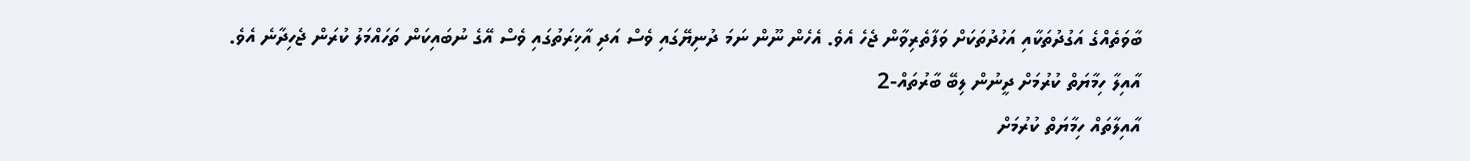ބާވަތެއްގެ އަގުދުތަކާއި އަހުދުތަކަށް ވަފާތެރިވާން ޖެހެ އެވެ. އެހެން ނޫން ނަމަ ދުނިޔޭގައި ވެސް އަދި އާޚިރަތުގައި ވެސް އޭގެ ނުބައިކަން ތަހައްމަލު ކުރަން ޖެހިދާނެ އެވެ.
އާއިލާ ހިމާޔަތް ކުރުމަށް ދީނުން ލިބޭ ބާރުތައް-2
އާއިލާތައް ހިމާޔަތް ކުރުމަށް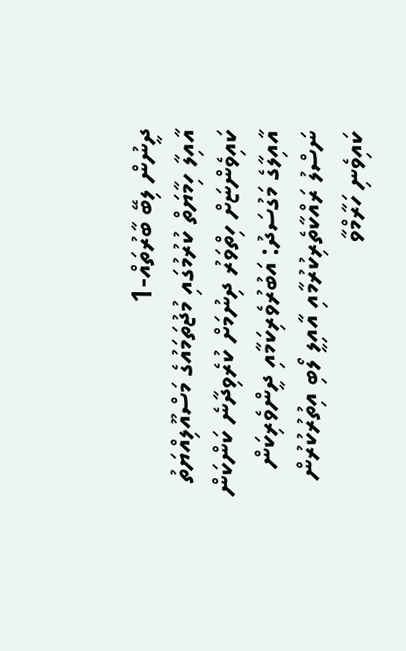ދީނުން ލިބޭ ބާރުތައް-1
އާއިލާ ހިމާޔަތް ކުރުމުގައި މުޖުތަމައުގެ މަސްއޫލިއްޔަތު
ކައިވެންޏަށް ހިތްވަރު ދިނުމަށް ކުރެވިދާނެ ކަންކަން
އާއިލާގެ މަގުސަދު: އަބުރުވެރިކަމާއި ދީންވެރިކަން
ނަސްލު ރައްކާތެރިކުރުމާއި އާއިލީ ލޯބި އިތުރުކުރުން
ކައިވެނި ހަރާމްވާ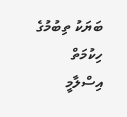ބަޔަކު ތިބުމުގެ ހިކުމަތް
އިސްލާމީ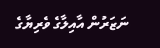ނަޒަރުން އާއިލާގެ ވެރިޔާގެ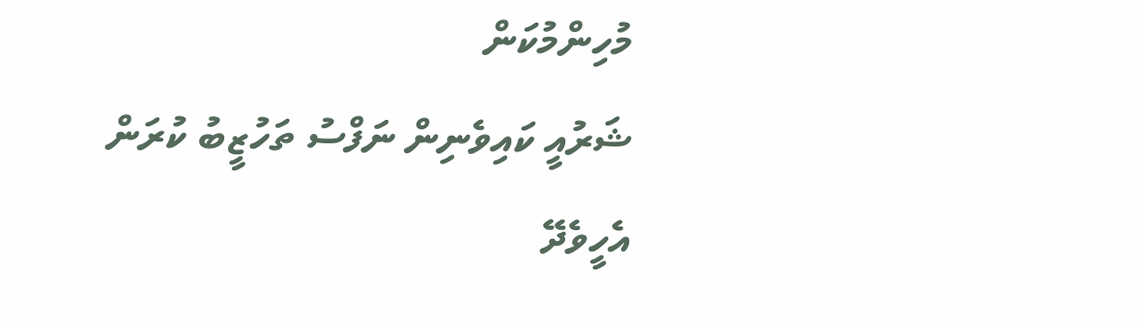މުހިންމުކަން
ޝަރުއީ ކައިވެނިން ނަފްސު ތަހުޒީބު ކުރަން އެހީވެދޭ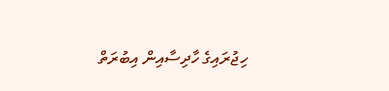ހިޖުރައިގެ ހާދިސާއިން އިބުރަތް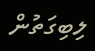ލިބިގަތުން